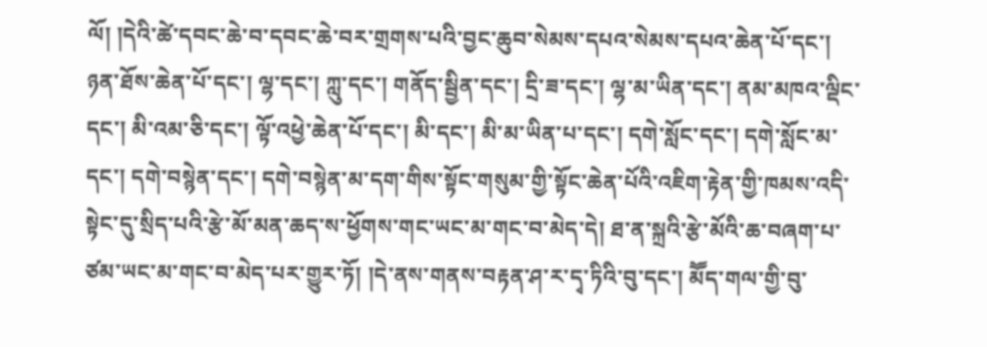ལོ། །དེའི་ཚེ་དབང་ཆེ་བ་དབང་ཆེ་བར་གྲགས་པའི་བྱང་ཆུབ་སེམས་དཔའ་སེམས་དཔའ་ཆེན་པོ་དང་། ཉན་ཐོས་ཆེན་པོ་དང་། ལྷ་དང་། ཀླུ་དང་། གནོད་སྦྱིན་དང་། དྲི་ཟ་དང་། ལྷ་མ་ཡིན་དང་། ནམ་མཁའ་ལྡིང་དང་། མི་འམ་ཅི་དང་། ལྟོ་འཕྱེ་ཆེན་པོ་དང་། མི་དང་། མི་མ་ཡིན་པ་དང་། དགེ་སློང་དང་། དགེ་སློང་མ་དང་། དགེ་བསྙེན་དང་། དགེ་བསྙེན་མ་དག་གིས་སྟོང་གསུམ་གྱི་སྟོང་ཆེན་པོའི་འཇིག་རྟེན་གྱི་ཁམས་འདི་སྟེང་དུ་སྲིད་པའི་རྩེ་མོ་མན་ཆད་ས་ཕྱོགས་གང་ཡང་མ་གང་བ་མེད་དེ། ཐ་ན་སྐྲའི་རྩེ་མོའི་ཆ་བཞག་པ་ཙམ་ཡང་མ་གང་བ་མེད་པར་གྱུར་ཏོ། །དེ་ནས་གནས་བརྟན་ཤ་ར་དྭ་ཏིའི་བུ་དང་། མཽད་གལ་གྱི་བུ་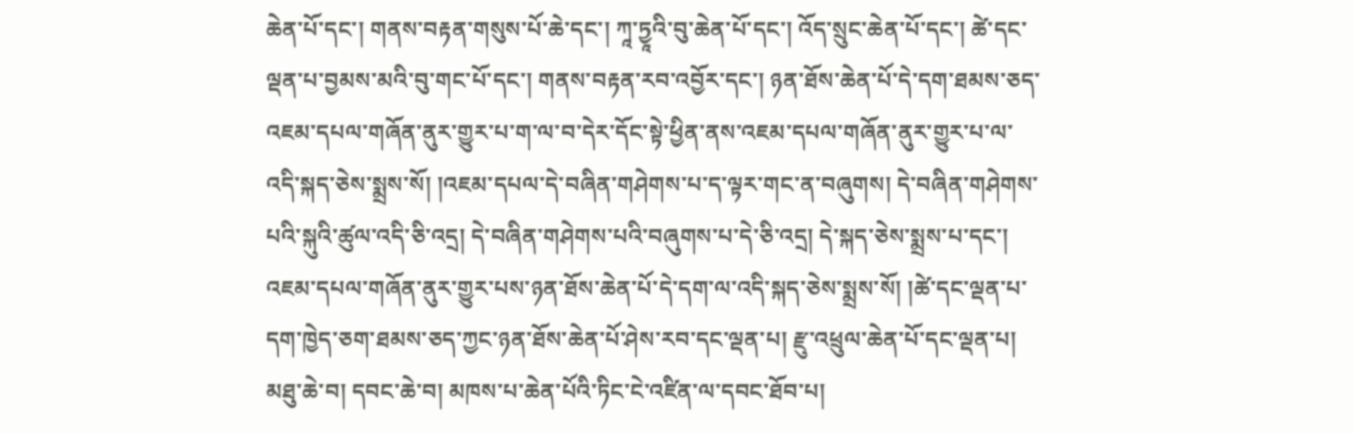ཆེན་པོ་དང་། གནས་བརྟན་གསུས་པོ་ཆེ་དང་། ཀཱ་ཏྱཱའི་བུ་ཆེན་པོ་དང་། འོད་སྲུང་ཆེན་པོ་དང་། ཚེ་དང་ལྡན་པ་བྱམས་མའི་བུ་གང་པོ་དང་། གནས་བརྟན་རབ་འབྱོར་དང་། ཉན་ཐོས་ཆེན་པོ་དེ་དག་ཐམས་ཅད་འཇམ་དཔལ་གཞོན་ནུར་གྱུར་པ་ག་ལ་བ་དེར་དོང་སྟེ་ཕྱིན་ནས་འཇམ་དཔལ་གཞོན་ནུར་གྱུར་པ་ལ་འདི་སྐད་ཅེས་སྨྲས་སོ། །འཇམ་དཔལ་དེ་བཞིན་གཤེགས་པ་ད་ལྟར་གང་ན་བཞུགས། དེ་བཞིན་གཤེགས་པའི་སྐུའི་ཚུལ་འདི་ཅི་འདྲ། དེ་བཞིན་གཤེགས་པའི་བཞུགས་པ་དེ་ཅི་འདྲ། དེ་སྐད་ཅེས་སྨྲས་པ་དང་། འཇམ་དཔལ་གཞོན་ནུར་གྱུར་པས་ཉན་ཐོས་ཆེན་པོ་དེ་དག་ལ་འདི་སྐད་ཅེས་སྨྲས་སོ། །ཚེ་དང་ལྡན་པ་དག་ཁྱེད་ཅག་ཐམས་ཅད་ཀྱང་ཉན་ཐོས་ཆེན་པོ་ཤེས་རབ་དང་ལྡན་པ། རྫུ་འཕྲུལ་ཆེན་པོ་དང་ལྡན་པ། མཐུ་ཆེ་བ། དབང་ཆེ་བ། མཁས་པ་ཆེན་པོའི་ཏིང་ངེ་འཛིན་ལ་དབང་ཐོབ་པ།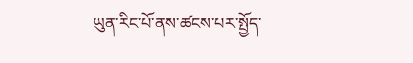ཡུན་རིང་པོ་ནས་ཚངས་པར་སྤྱོད་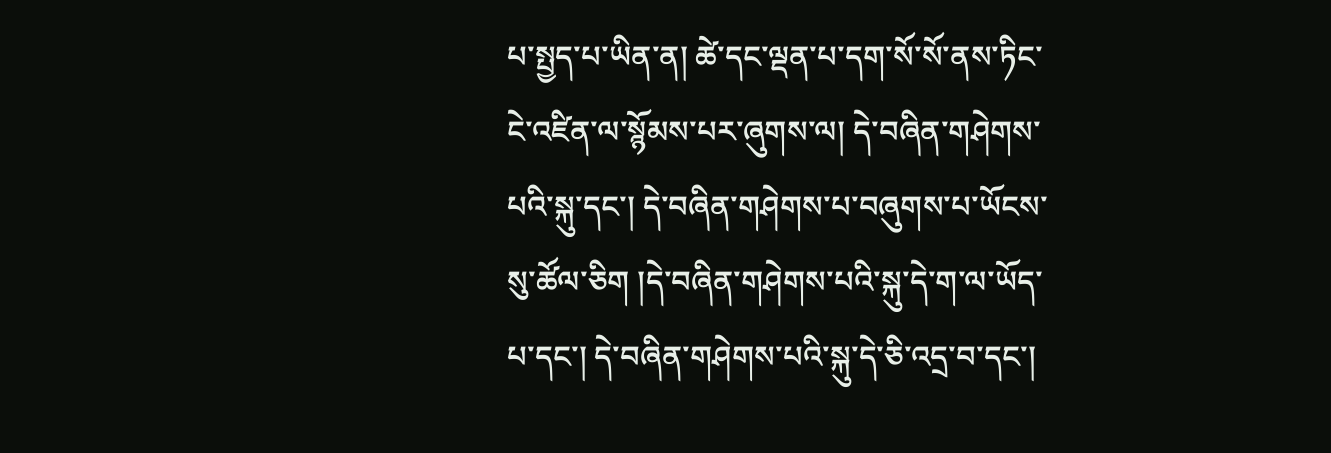པ་སྤྱད་པ་ཡིན་ན། ཚེ་དང་ལྡན་པ་དག་སོ་སོ་ནས་ཏིང་ངེ་འཛིན་ལ་སྙོམས་པར་ཞུགས་ལ། དེ་བཞིན་གཤེགས་པའི་སྐུ་དང་། དེ་བཞིན་གཤེགས་པ་བཞུགས་པ་ཡོངས་སུ་ཚོལ་ཅིག །དེ་བཞིན་གཤེགས་པའི་སྐུ་དེ་ག་ལ་ཡོད་པ་དང་། དེ་བཞིན་གཤེགས་པའི་སྐུ་དེ་ཅི་འདྲ་བ་དང་།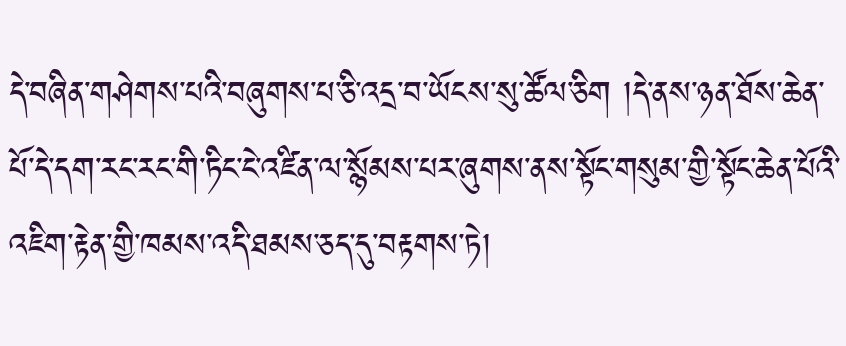དེ་བཞིན་གཤེགས་པའི་བཞུགས་པ་ཅི་འདྲ་བ་ཡོངས་སུ་ཚོལ་ཅིག །དེ་ནས་ཉན་ཐོས་ཆེན་པོ་དེ་དག་རང་རང་གི་ཏིང་ངེ་འཛིན་ལ་སྙོམས་པར་ཞུགས་ནས་སྟོང་གསུམ་གྱི་སྟོང་ཆེན་པོའི་འཇིག་རྟེན་གྱི་ཁམས་འདི་ཐམས་ཅད་དུ་བརྟགས་ཏེ།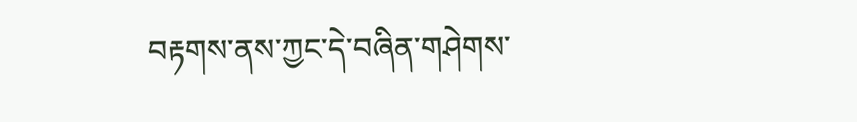བརྟགས་ནས་ཀྱང་དེ་བཞིན་གཤེགས་